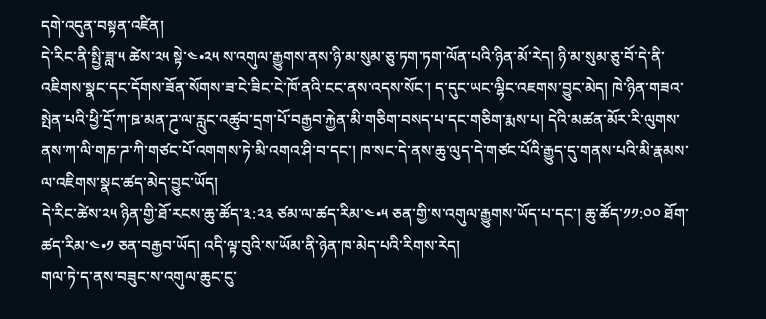དགེ་འདུན་བསྟན་འཛིན།
དེ་རིང་ནི་སྤྱི་ཟླ་༥ ཚེས་༢༥ སྟེ་༤•༢༥ ས་འགུལ་རྒྱུགས་ནས་ཉི་མ་སུམ་ཅུ་ཏག་ཏག་ལོན་པའི་ཉིན་མོ་རེད། ཉི་མ་སུམ་ཅུ་བོ་དེ་ནི་འཇིགས་སྣང་དང་དོགས་ཟོན་སོགས་ཟ་ངེ་ཟིང་ངེ་ཁོ་ནའི་ངང་ནས་འདས་སོང་། ད་དུང་ཡང་ལྷིང་འཇགས་བྱུང་མེད། ཁེ་ཉིན་གཟའ་སྤེན་པའི་ཕྱི་དྲོ་ཀ་ཋ་མན་ཌུ་ལ་རླུང་འཚུབ་དྲག་པོ་བརྒྱབ་རྐྱེན་མི་གཅིག་བསད་པ་དང་གཅིག་རྨས་པ། དེའི་མཚན་མོར་རི་ལུགས་ནས་ཀ་ལི་གཎ་ཌ་ཀི་གཙང་པོ་འགགས་ཏེ་མི་འགའ་ཤི་བ་དང་། ཁ་སང་དེ་ནས་ཆུ་ལུད་དེ་གཙང་པོའི་རྒྱུད་དུ་གནས་པའི་མི་རྣམས་ལ་འཇིགས་སྣང་ཚད་མེད་བྱུང་ཡོད།
དེ་རིང་ཚེས་༢༥ ཉིན་གྱི་ཐོ་རངས་ཆུ་ཚོད་༣:༢༣ ཙམ་ལ་ཚད་རིམ་༤•༥ ཅན་གྱི་ས་འགུལ་རྒྱུགས་ཡོད་པ་དང་། ཆུ་ཚོད་༡༡:༠༠ ཐོག་ཚད་རིམ་༤•༡ ཅན་བརྒྱབ་ཡོད། འདི་ལྟ་བུའི་ས་ཡོམ་ནི་ཉེན་ཁ་མེད་པའི་རིགས་རེད།
གལ་ཏེ་ད་ནས་བཟུང་ས་འགུལ་ཆུང་ངུ་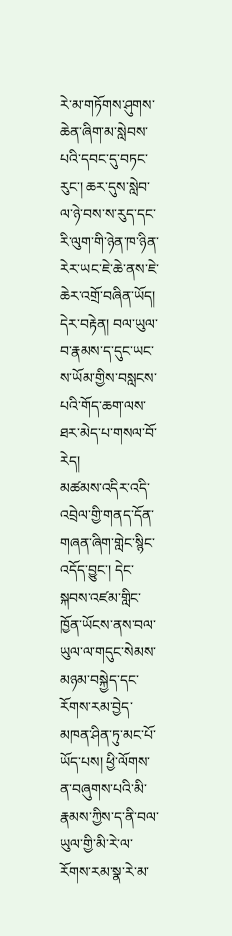རེ་མ་གཏོགས་ཤུགས་ཆེན་ཞིག་མ་སླེབས་པའི་དབང་དུ་བཏང་རུང་། ཆར་དུས་སླེབ་ལ་ཉེ་བས་ས་རུད་དང་རི་ལུག་གི་ཉེན་ཁ་ཉིན་རེར་ཡང་ཇེ་ཆེ་ནས་ཇེ་ཆེར་འགྲོ་བཞིན་ཡོད། དེར་བརྟེན། བལ་ཡུལ་བ་རྣམས་ད་དུང་ཡང་ས་ཡོམ་གྱིས་བསླངས་པའི་གོད་ཆག་ལས་ཐར་མེད་པ་གསལ་བོ་རེད།
མཚམས་འདིར་འདི་འབྲེལ་གྱི་གནད་དོན་གཞན་ཞིག་གླེང་སྙིང་འདོད་བྱུང་། དེང་སྐབས་འཛམ་གླིང་ཁྱོན་ཡོངས་ནས་བལ་ཡུལ་ལ་གདུང་སེམས་མཉམ་བསྐྱེད་དང་རོགས་རམ་བྱེད་མཁན་ཤིན་ཏུ་མང་པོ་ཡོད་པས། ཕྱི་ལོགས་ན་བཞུགས་པའི་མི་རྣམས་ཀྱིས་ད་ནི་བལ་ཡུལ་གྱི་མི་རེ་ལ་རོགས་རམ་སྣ་རེ་མ་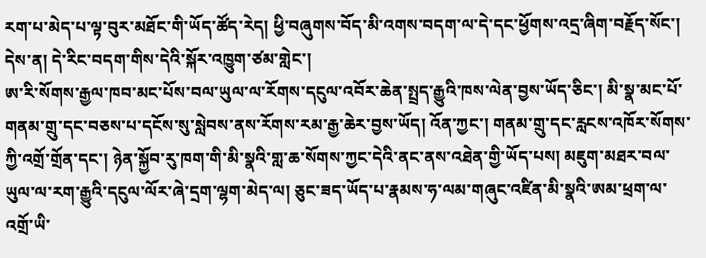རག་པ་མེད་པ་ལྟ་བུར་མཐོང་གི་ཡོད་ཚོད་རེད། ཕྱི་བཞུགས་བོད་མི་འགས་བདག་ལ་དེ་དང་ཕྱོགས་འདྲ་ཞིག་བརྗོད་སོང་། དེས་ན། དེ་རིང་བདག་གིས་དེའི་སྐོར་འཁྱུག་ཙམ་གླེང་།
ཨ་རི་སོགས་རྒྱལ་ཁབ་མང་པོས་བལ་ཡུལ་ལ་རོགས་དངུལ་འབོར་ཆེན་སྤྲད་རྒྱུའི་ཁས་ལེན་བྱས་ཡོད་ཅིང་། མི་སྣ་མང་པོ་གནམ་གྲུ་དང་བཅས་པ་དངོས་སུ་སླེབས་ནས་རོགས་རམ་རྒྱ་ཆེར་བྱས་ཡོད། འོན་ཀྱང་། གནམ་གྲུ་དང་རླངས་འཁོར་སོགས་ཀྱི་འགྲོ་གྲོན་དང་། ཉེན་སྐྱོབ་རུ་ཁག་གི་མི་སྣའི་གླ་ཆ་སོགས་ཀྱང་དེའི་ནང་ནས་འཐེན་གྱི་ཡོད་པས། མཇུག་མཐར་བལ་ཡུལ་ལ་རག་རྒྱུའི་དངུལ་ལོར་ཞེ་དྲག་ལྷག་མེད་ལ། ཅུང་ཟད་ཡོད་པ་རྣམས་ཧ་ལམ་གཞུང་འཛིན་མི་སྣའི་ཨམ་ཕྲག་ལ་འགྲོ་ཡི་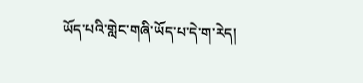ཡོད་པའི་གླེང་གཞི་ཡོད་པ་དེ་ག་རེད།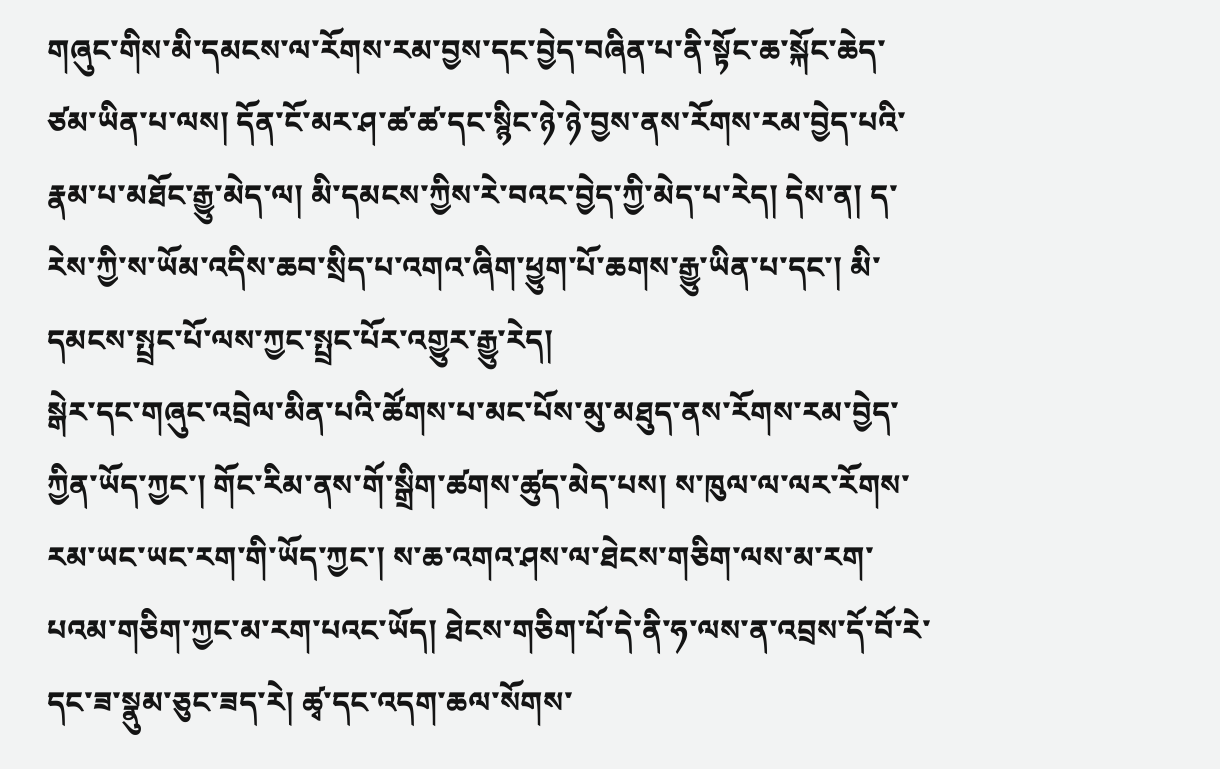གཞུང་གིས་མི་དམངས་ལ་རོགས་རམ་བྱས་དང་བྱེད་བཞིན་པ་ནི་སྟོང་ཆ་སྐོང་ཆེད་ཙམ་ཡིན་པ་ལས། དོན་ངོ་མར་ཤ་ཚ་ཚ་དང་སྙིང་ཉེ་ཉེ་བྱས་ནས་རོགས་རམ་བྱེད་པའི་རྣམ་པ་མཐོང་རྒྱུ་མེད་ལ། མི་དམངས་ཀྱིས་རེ་བའང་བྱེད་ཀྱི་མེད་པ་རེད། དེས་ན། ད་རེས་ཀྱི་ས་ཡོམ་འདིས་ཆབ་སྲིད་པ་འགའ་ཞིག་ཕྱུག་པོ་ཆགས་རྒྱུ་ཡིན་པ་དང་། མི་དམངས་སྤྲང་པོ་ལས་ཀྱང་སྤྲང་པོར་འགྱུར་རྒྱུ་རེད།
སྒེར་དང་གཞུང་འབྲེལ་མིན་པའི་ཚོགས་པ་མང་པོས་མུ་མཐུད་ནས་རོགས་རམ་བྱེད་ཀྱིན་ཡོད་ཀྱང་། གོང་རིམ་ནས་གོ་སྒྲིག་ཚགས་ཚུད་མེད་པས། ས་ཁུལ་ལ་ལར་རོགས་རམ་ཡང་ཡང་རག་གི་ཡོད་ཀྱང་། ས་ཆ་འགའ་ཤས་ལ་ཐེངས་གཅིག་ལས་མ་རག་པའམ་གཅིག་ཀྱང་མ་རག་པའང་ཡོད། ཐེངས་གཅིག་པོ་དེ་ནི་ཧ་ལས་ན་འབྲས་དོ་བོ་རེ་དང་ཟ་སྣུམ་ཅུང་ཟད་རེ། ཚྭ་དང་འདག་ཆལ་སོགས་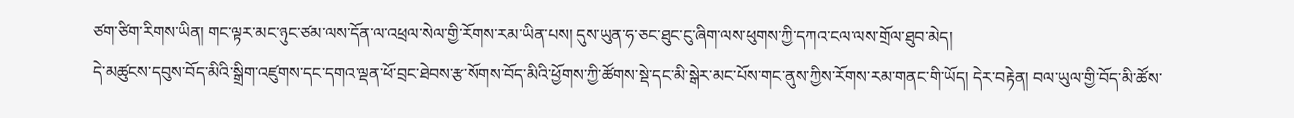ཙག་ཙིག་རིགས་ཡིན། གང་ལྟར་མང་ཉུང་ཙམ་ལས་དོན་ལ་འཕྲལ་སེལ་གྱི་རོགས་རམ་ཡིན་པས། དུས་ཡུན་ཧ་ཅང་ཐུང་ངུ་ཞིག་ལས་ཕུགས་ཀྱི་དཀའ་ངལ་ལས་གྲོལ་ཐུབ་མེད།
དེ་མཚུངས་དབུས་བོད་མིའི་སྒྲིག་འཛུགས་དང་དགའ་ལྡན་ཕོ་བྲང་ཐེབས་རྩ་སོགས་བོད་མིའི་ཕྱོགས་ཀྱི་ཚོགས་སྡེ་དང་མི་སྒེར་མང་པོས་གང་ནུས་ཀྱིས་རོགས་རམ་གནང་གི་ཡོད། དེར་བརྟེན། བལ་ཡུལ་གྱི་བོད་མི་ཚོས་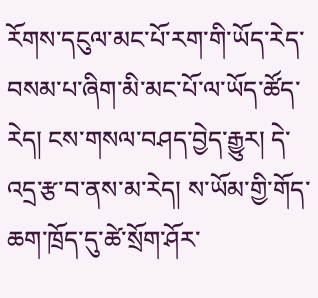རོགས་དངུལ་མང་པོ་རག་གི་ཡོད་རེད་བསམ་པ་ཞིག་མི་མང་པོ་ལ་ཡོད་ཚོད་རེད། ངས་གསལ་བཤད་བྱེད་རྒྱུར། དེ་འདྲ་རྩ་བ་ནས་མ་རེད། ས་ཡོམ་གྱི་གོད་ཆག་ཁྲོད་དུ་ཚེ་སྲོག་ཤོར་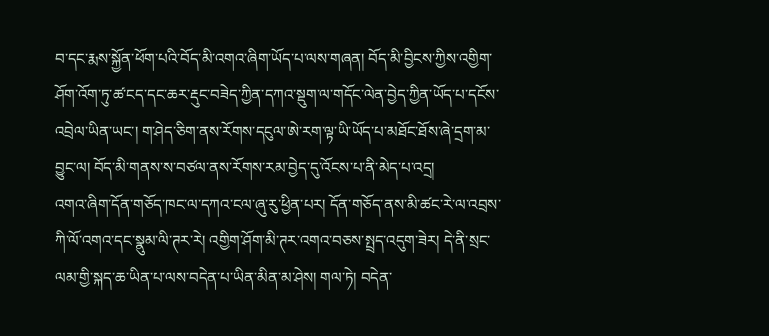བ་དང་རྨས་སྐྱོན་ཕོག་པའི་བོད་མི་འགའ་ཞིག་ཡོད་པ་ལས་གཞན། བོད་མི་བྱིངས་ཀྱིས་འགྱིག་ཤོག་འོག་ཏུ་ཚ་ངད་དང་ཆར་རྡུང་བཟེད་ཀྱིན་དཀའ་སྡུག་ལ་གདོང་ལེན་བྱེད་ཀྱིན་ཡོད་པ་དངོས་འབྲེལ་ཡིན་ཡང་། ག་ཤེད་ཅིག་ནས་རོགས་དངུལ་ཨེ་རག་ལྟ་ཡི་ཡོད་པ་མཐོང་ཐོས་ཞེ་དྲག་མ་བྱུང་ལ། བོད་མི་གནས་ས་བཙལ་ནས་རོགས་རམ་བྱེད་དུ་འོངས་པ་ནི་མེད་པ་འདྲ།
འགའ་ཞིག་དོན་གཅོད་ཁང་ལ་དཀའ་ངལ་ཞུ་རུ་ཕྱིན་པར། དོན་གཅོད་ནས་མི་ཚང་རེ་ལ་འབྲས་ཀི་ལོ་འགའ་དང་སྣུམ་ལི་ཊར་རེ། འགྱིག་ཤོག་མི་ཊར་འགའ་བཅས་སྤྲད་འདུག་ཟེར། དེ་ནི་སྲང་ལམ་གྱི་སྐད་ཆ་ཡིན་པ་ལས་བདེན་པ་ཡིན་མིན་མ་ཤེས། གལ་ཏེ། བདེན་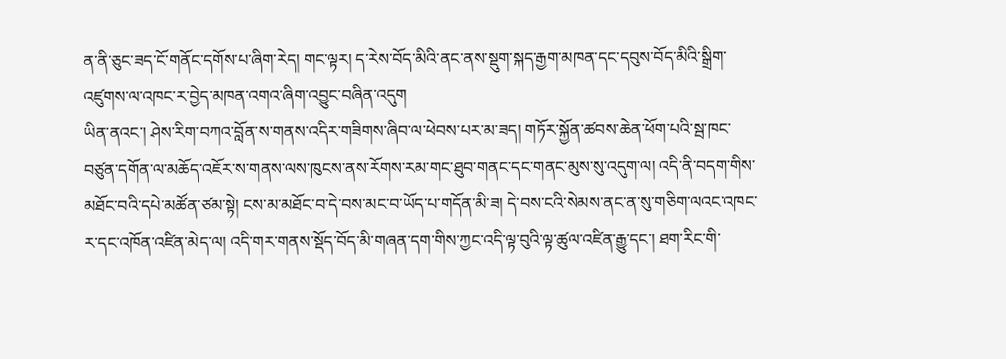ན་ནི་ཅུང་ཟད་ངོ་གནོང་དགོས་པ་ཞིག་རེད། གང་ལྟར། ད་རེས་བོད་མིའི་ནང་ནས་སྡུག་སྐད་རྒྱག་མཁན་དང་དབུས་བོད་མིའི་སྒྲིག་འཛུགས་ལ་འཁང་ར་བྱེད་མཁན་འགའ་ཞིག་འབྱུང་བཞིན་འདུག
ཡིན་ནའང་། ཤེས་རིག་བཀའ་བློན་ས་གནས་འདིར་གཟིགས་ཞིབ་ལ་ཕེབས་པར་མ་ཟད། གཏོར་སྐྱོན་ཚབས་ཆེན་ཕོག་པའི་སྦ་ཁང་བཙུན་དགོན་ལ་མཆོད་འཇོར་ས་གནས་ལས་ཁུངས་ནས་རོགས་རམ་གང་ཐུབ་གནང་དང་གནང་མུས་སུ་འདུག་ལ། འདི་ནི་བདག་གིས་མཐོང་བའི་དཔེ་མཚོན་ཙམ་སྟེ། ངས་མ་མཐོང་བ་དེ་བས་མང་བ་ཡོད་པ་གདོན་མི་ཟ། དེ་བས་ངའི་སེམས་ནང་ན་སུ་གཅིག་ལའང་འཁང་ར་དང་འཁོན་འཛིན་མེད་ལ། འདི་གར་གནས་སྡོད་བོད་མི་གཞན་དག་གིས་ཀྱང་འདི་ལྟ་བུའི་ལྟ་ཚུལ་འཛིན་རྒྱུ་དང་། ཐག་རིང་གི་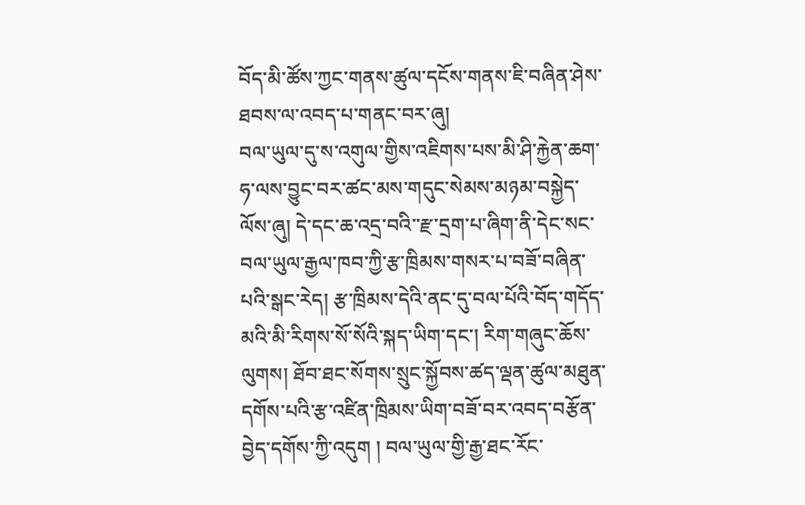བོད་མི་ཚོས་ཀྱང་གནས་ཚུལ་དངོས་གནས་ཇི་བཞིན་ཤེས་ཐབས་ལ་འབད་པ་གནང་བར་ཞུ།
བལ་ཡུལ་དུ་ས་འགུལ་གྱིས་འཇིགས་པས་མི་ཤི་རྐྱེན་ཆག་ཧ་ལས་བྱུང་བར་ཚང་མས་གདུང་སེམས་མཉམ་བསྐྱེད་ལོས་ཞུ། དེ་དང་ཆ་འདྲ་བའི་་རྫ་དྲག་པ་ཞིག་ནི་དེང་སང་བལ་ཡུལ་རྒྱལ་ཁབ་ཀྱི་རྩ་ཁྲིམས་གསར་པ་བཟོ་བཞིན་པའི་སྒང་རེད། རྩ་ཁྲིམས་དེའི་ནང་དུ་བལ་པོའི་བོད་གདོད་མའི་མི་རིགས་སོ་སོའི་སྐད་ཡིག་དང་། རིག་གཞུང་ཆོས་ལུགས། ཐོབ་ཐང་སོགས་སྲུང་སྐྱོབས་ཚད་ལྡན་ཚུལ་མཐུན་དགོས་པའི་རྩ་འཛིན་ཁྲིམས་ཡིག་བཟོ་བར་འབད་བརྩོན་བྱེད་དགོས་ཀྱི་འདུག ། བལ་ཡུལ་གྱི་རྒྱ་ཐང་རོང་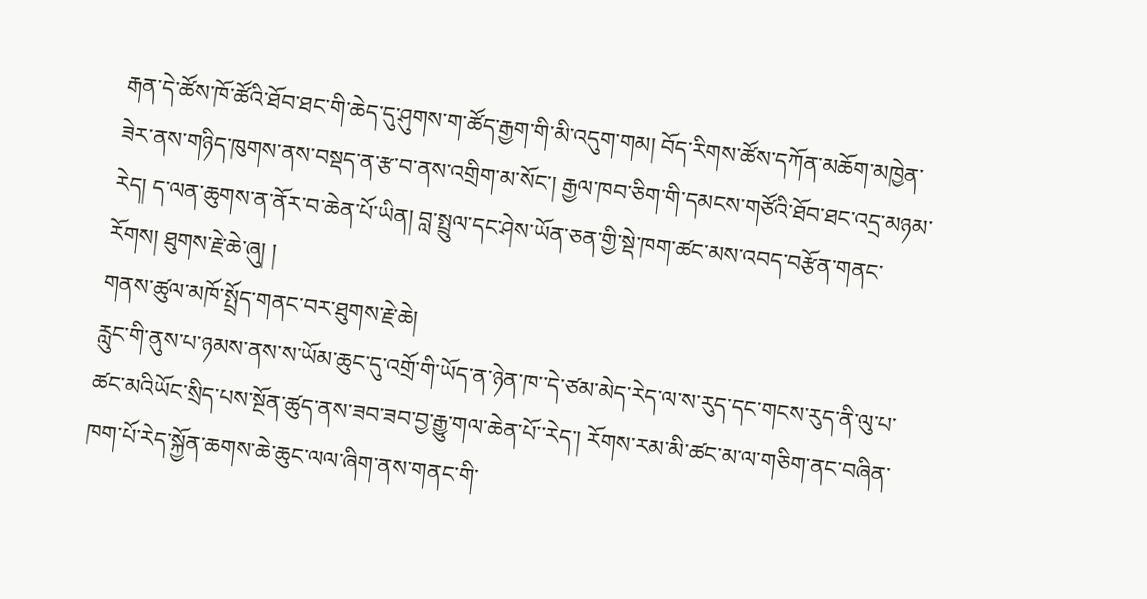རྒན་དེ་ཚོས་ཁོ་ཚོའི་ཐོབ་ཐང་གི་ཆེད་དུ་ཤུགས་ག་ཚོད་རྒྱག་གི་མི་འདུག་གམ། བོད་རིགས་ཚོས་དཀོན་མཆོག་མཁྱེན་ཟེར་ནས་གཉིད་ཁུགས་ནས་བསྡད་ན་རྩ་བ་ནས་འགྲིག་མ་སོང་། རྒྱལ་ཁབ་ཅིག་གི་དམངས་གཙོའི་ཐོབ་ཐང་འདྲ་མཉམ་རེད། ད་ལན་ཆུགས་ན་ནོར་བ་ཆེན་པོ་ཡིན། བླ་སྤྲུལ་དང་ཤེས་ཡོན་ཅན་གྱི་སྡེ་ཁག་ཚང་མས་འབད་བརྩོན་གནང་རོགས། ཐུགས་རྗེ་ཆེ་ཞུ། །
གནས་ཚུལ་མཁོ་སྤྲོད་གནང་བར་ཐུགས་རྗེ་ཆེ།
རླུང་གི་ནུས་པ་ཉམས་ནས་ས་ཡོམ་ཆུང་དུ་འགྲོ་གི་ཡོད་ན་ཉེན་ཁ་་དེ་ཙམ་མེད་རེད་ལ་ས་རུད་དང་གངས་རུད་ནི་ལུ་པ་ཚང་མའིཡོང་སྲིད་པས་སྔོན་ཚུད་ནས་ཟབ་ཟབ་བྱ་རྒྱུ་གལ་ཆེན་པོ་་རེད་། རོགས་རམ་མི་ཚང་མ་ལ་གཅིག་ནང་བཞིན་ཁག་པོ་རེད་སྐྱོན་ཆགས་ཆེ་ཆུང་ལལ་ཞིག་ནས་གནང་གི་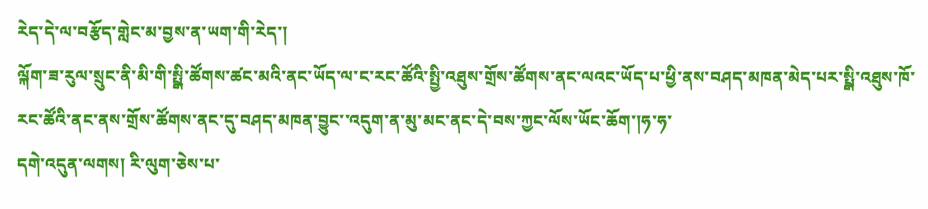རེད་དེ་ལ་བརྩོད་གླེང་མ་བྱས་ན་ཡག་གི་རེད་།
ལྐོག་ཟ་རུལ་སྲུང་ནི་མི་གི་སྤྒི་ཚོགས་ཚང་མའི་ནང་ཡོད་ལ་ང་རང་ཚོའི་སྤྱི་འཐུས་གྲོས་ཚོགས་ནང་ལའང་ཡོད་པ་ཕྱི་ནས་བཤད་མཁན་མེད་པར་སྤྒི་འཐུས་ཁོ་རང་ཚོའི་ནང་ནས་གྲོས་ཚོགས་ནང་དུ་བཤད་མཁན་བྱུང་་འདུག་ན་མུ་མང་ནང་དེ་བས་ཀྱང་ལོས་ཡོང་ཆོག་།ཧ་ཧ་
དགེ་འདུན་ལགས། རི་ལུག་ཅེས་པ་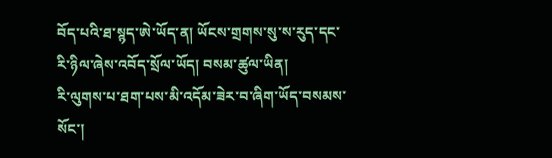བོད་པའི་ཐ་སྙད་ཨེ་ཡོད་ན། ཡོངས་གྲགས་སུ་ས་རུད་དང་རི་ཉིལ་ཞེས་འབོད་སྲོལ་ཡོད། བསམ་ཚུལ་ཡིན།
རི་ལུགས་པ་ཐག་པས་མི་འདོམ་ཟེར་བ་ཞིག་ཡོད་བསམས་སོང་།